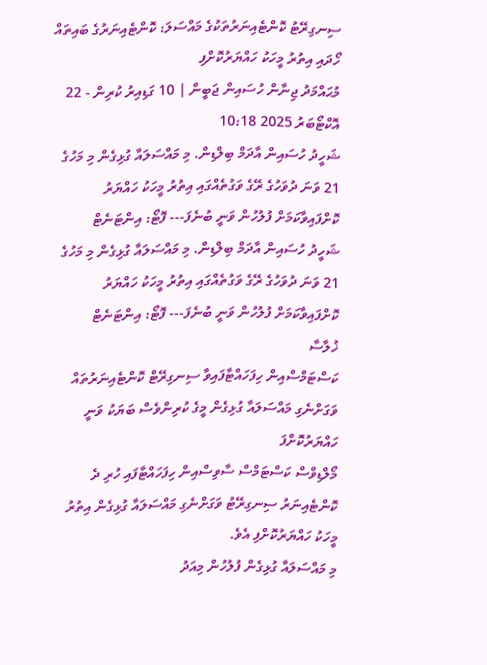ސިނގިރޭޓު ކޮންޓެއިނަރުތަކުގެ މައްސަލަ: ކޮންޓެއިނަރުގެ ބައިތައް ހޯދައި އިތުރު މީހަކު ހައްޔަރުކޮށްފި
މުޙައްމަދު ޖިނާން ހުސައިން ޖަބީން | 10 ގަޑިއިރު ކުރިން - 22 އޮކްޓޯބަރު 2025 10:18
ޝަހީދު ހުސައިން އާދަމް ބިލްޑިން. މި މައްސަލައާ ގުޅިގެން މި މަހުގެ 21 ވަނަ ދުވަހުގެ ރޭގެ ވަގުތެއްގައި އިތުރު މީހަކު ހައްޔަރު ކޮށްފައިވާކަމަށް ފުލުހުން ވަނީ ބުނެފަ--- ފޮޓޯ: އިންޓަނެޓް
ޝަހީދު ހުސައިން އާދަމް ބިލްޑިން. މި މައްސަލައާ ގުޅިގެން މި މަހުގެ 21 ވަނަ ދުވަހުގެ ރޭގެ ވަގުތެއްގައި އިތުރު މީހަކު ހައްޔަރު ކޮށްފައިވާކަމަށް ފުލުހުން ވަނީ ބުނެފަ--- ފޮޓޯ: އިންޓަނެޓް
ޚުލާސާ
ކަސްޓަމްސްއިން ހިފަހައްޓާފައިވާ ސިނގިރޭޓް ކޮންޓެއިނަރުތައް ވަގަށްނެގި މައްސަލައާ ގުޅިގެން މީގެ ކުރިންވެސް ބަޔަކު ވަނީ ހައްޔަރުކޮށްފަ
މޯލްޑިވްސް ކަސްޓަމްސް ސާވިސްއިން ހިފަހައްޓާފައި ހުރި ދެ ކޮންޓެއިނަރު ސިނގިރޭޓު ވަގަށްނެގި މައްސަލައާ ގުޅިގެން އިތުރު މީހަކު ހައްޔަރުކޮށްފި އެވެ.
މި މައްސަލައާ ގުޅިގެން ފުލުހުން މިއަދު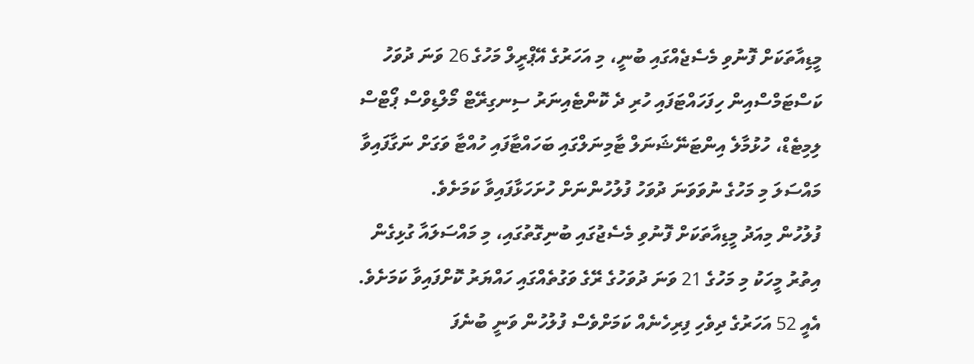މީޑިއާތަކަށް ފޮނުވި މެސެޖެއްގައި ބުނީ، މި އަހަރުގެ އޭޕްރީލް މަހުގެ 26 ވަނަ ދުވަހު ކަސްޓަމްސްއިން ހިފަހައްޓަފައި ހުރި ދެ ކޮންޓެއިނަރު ސިނގިރޭޓް މޯލްޑިވްސް ޕޯޓްސް ލިމިޓެޑް، ހުޅުމާލެ އިންޓަނޭޝަނަލް ޓާމިނަލްގައި ބަހައްޓާފައި ހުއްޓާ ވަގަށް ނަގާފައިވާ މައްސަލަ މި މަހުގެ ނުވަވަނަ ދުވަހު ފުލުހުންނަށް ހުށަހަޅާފައިވާ ކަމަށެވެ.
ފުލުހުން މިއަދު މީޑިއާތަކަށް ފޮނުވި މެސެޖުގައި ބުނިގޮތުގައި، މި މައްސަލައާ ގުޅިގެން އިތުރު މީހަކު މި މަހުގެ 21 ވަނަ ދުވަހުގެ ރޭގެ ވަގުތެއްގައި ހައްޔަރު ކޮށްފައިވާ ކަމަށެވެ. އެއީ 52 އަހަރުގެ ދިވެހި ފިރިހެނެއް ކަމަށްވެސް ފުލުހުން ވަނީ ބުނެފަ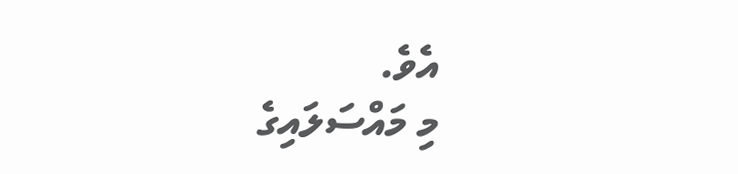އެވެ.
މި މައްސަލައިގެ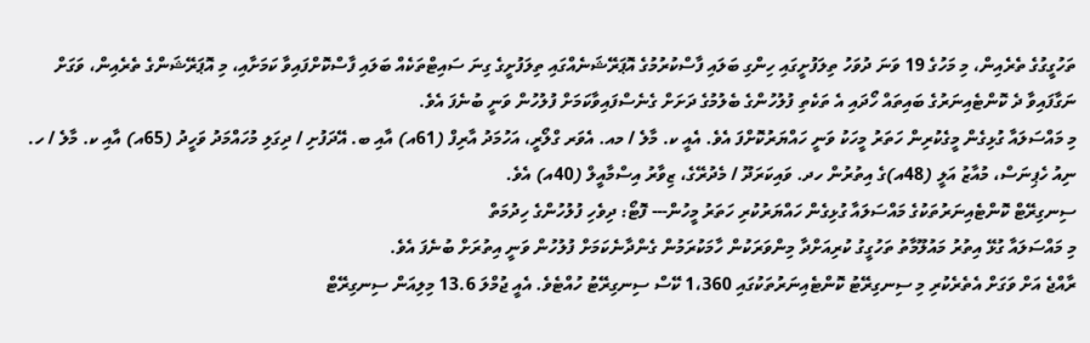ތަހުގީގުގެ ތެރެއިން، މި މަހުގެ 19 ވަނަ ދުވަހު ތިލަފުށީގައި ހިންގި ބަލައި ފާސްކުރުމުގެ އޮޕަރޭޝަނެއްގައި ތިލަފުށީގެ ގިނަ ސައިޓްތަކެއް ބަލައި ފާސްކޮށްފައިވާ ކަމަށާއި، މި އޮޕަރޭޝަންގެ ތެރެއިން، ވަގަށް ނަގާފައިވާ ދެ ކޮންޓެއިނަރުގެ ބައިތައް ހޯދައި އެ ތަކެތި ފުލުހުންގެ ބެލުމުގެ ދަށަށް ގެނެސްފައިވާކަމަށް ފުލުހުން ވަނީ ބުނެފަ އެވެ.
މި މައްސަލައާ ގުޅިގެން މީގެކުރިން ހަތަރު މީހަކު ވަނީ ހައްޔަރުކޮށްފަ އެވެ. އެއީ ކ. މާލެ / މއ. އެވަރ ގްލޯރީ، އަހުމަދު އާރިފް (61އ) އާއި ބ. އޭދަފުށި / ދިގަލި މުހައްމަދު ވަހީދު (65އ) އާއި ކ. މާލެ / ހ. ނިއު ހެޕިނަސް، މުއާޒު އަލީ (48އ)ގެ އިތުރުން ހދ. ވައިކަރަދޫ / މެދުރޭގެ، ޒިވާރު އިސްމާއީލް (40އ) އެވެ.
ސިނގިރޭޓް ކޮންޓެއިނަރުތަކުގެ މައްސަލައާ ގުޅިގެން ހައްޔަރުކުރި ހަތަރު މީހުން--- ފޮޓޯ: ދިވެހި ފުލުހުންގެ ހިދުމަތް
މި މައްސަލައާ ގުޅޭ އިތުރު މައުލޫމާތު ތަހުގީގު ކުރިއަށްދާ މިންވަރަކުން ހާމަކުރަމުން ގެންދާނެކަމަށް ފުލުހުން ވަނީ އިތުރަށް ބުނެފަ އެވެ.
ރާއްޖެ އަށް ވަގަށް އެތެރެކުރި މި ސިނގިރޭޓު ކޮންޓެއިނަރުތަކުގައި 1،360 ކޭސް ސިނގިރޭޓު ހުއްޓެވެ. އެއީ ޖުމްލަ 13.6 މިލިއަން ސިނގިރޭޓް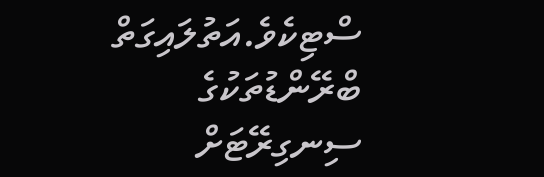ސްޓިކެވެ.އަތުލައިގަތް ބްރޭންޑުތަކުގެ ސިނގިރޭޓަށް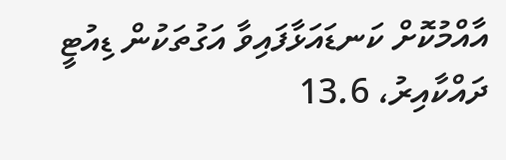އާއްމުކޮށް ކަނޑައަޅާފައިވާ އަގުތަކުން ޑިއުޓީ ދައްކާއިރު، 13.6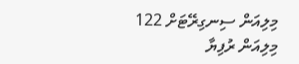މިލިއަން ސިނގިރޭޓަށް 122 މިލިއަން ރުފިޔާ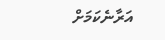އަރާނެކަމަށް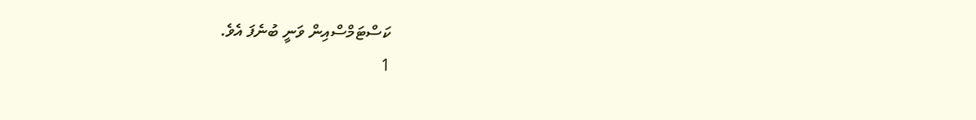ކަސްޓަމްސްއިން ވަނީ ބުނެފަ އެވެ.
1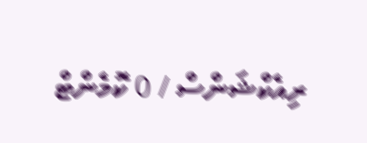ރިއެކްޝަންސް / 0 ކޮމެންޓް